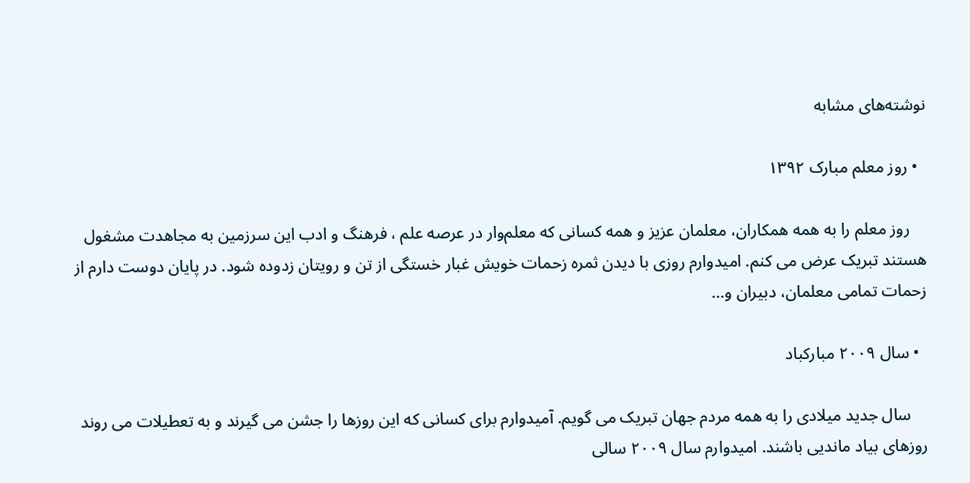نوشته‌های مشابه

  • روز معلم مبارک ۱۳۹۲

    روز معلم را به همه همکاران، معلمان عزیز و همه کسانی که معلم‌وار در عرصه علم ، فرهنگ و ادب این سرزمین به مجاهدت مشغول هستند تبریک عرض می کنم. امیدوارم روزی با دیدن ثمره زحمات خویش غبار خستگی از تن و رویتان زدوده شود. در پایان دوست دارم از زحمات تمامی معلمان، دبیران و…

  • سال ۲۰۰۹ مبارکباد

    سال جدید میلادی را به همه مردم جهان تبریک می گویم. آمیدوارم برای کسانی که این روزها را جشن می گیرند و به تعطیلات می روند روزهای بیاد ماندیی باشند. امیدوارم سال ۲۰۰۹ سالی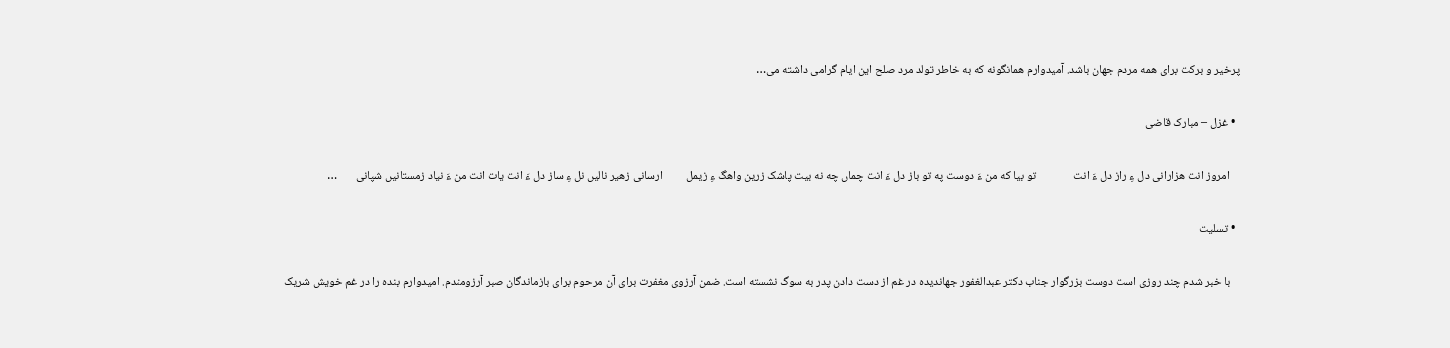پرخیر و برکت برای همه مردم جهان باشد. آمیدوارم همانگونه که به خاطر تولد مرد صلح این ایام گرامی داشته می…

  • غزل – مبارک قاضی

    امروز انت هزارانی دل ءِ راز دل ءَ انت              تو بیا که من ءَ دوست په تو باز دل ءَ انت چماں چه نه بیت پاشک زرین واهگ ءِ زیمل         ارسانی زهیر نالیں نل ءِ ساز دل ءَ انت یات انت من ءَ نیاد زمستانیں شپانی       …

  • تسلیت

    با خبر شدم چند روزی است دوست بزرگوار جناب دکتر عبدالغفور جهاندیده در غم از دست دادن پدر به سوگ نشسته است. ضمن آرزوی مغفرت برای آن مرحوم برای بازماندگان صبر آرزومندم. امیدوارم بنده را در غم خویش شریک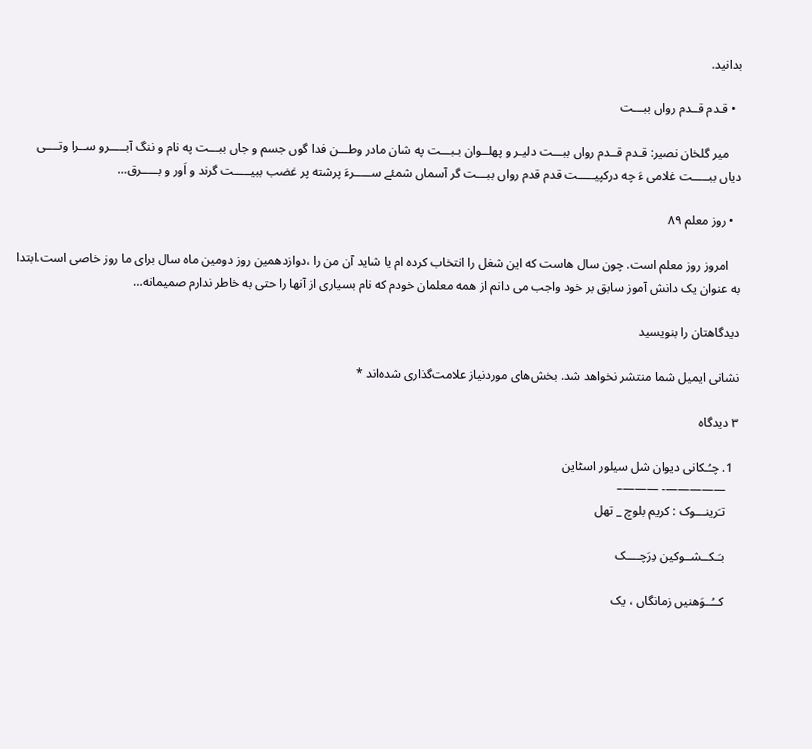بدانید.

  • قـدم قــدم رواں ببـــت

    میر گلخان نصیر: قـدم قــدم رواں ببـــت دلیـر و پهلــوان بـبـــت په شان مادر وطـــن فدا گوں جسم و جاں ببـــت په نام و ننگ آبـــــرو ســرا وتــــی دیاں ببـــــت غلامی ءَ چه درکپیـــــت قدم قدم رواں ببـــت گر آسماں شمئے ســـــرءَ پرشته پر غضب ببیـــــت گرند و اَور و بـــــرق…

  • روز معلم ۸۹

    امروز روز معلم است. چون سال هاست که این شغل را انتخاب کرده ام یا شاید آن من را ،دوازدهمین روز دومین ماه سال برای ما روز خاصی است.ابتدا به عنوان یک دانش آموز سابق بر خود واجب می دانم از همه معلمان خودم که نام بسیاری از آنها را حتی به خاطر ندارم صمیمانه…

دیدگاهتان را بنویسید

نشانی ایمیل شما منتشر نخواهد شد. بخش‌های موردنیاز علامت‌گذاری شده‌اند *

۳ دیدگاه

  1. چـُـکانی دیوان شل سیلور اسٹاین
    —————- ———–
    تـَرینـــوک : کریم بلوچ _ تهل

    بـَـکــشــوکین دِرَچــــک

    کــُــوَهنیں زمانگاں ، یک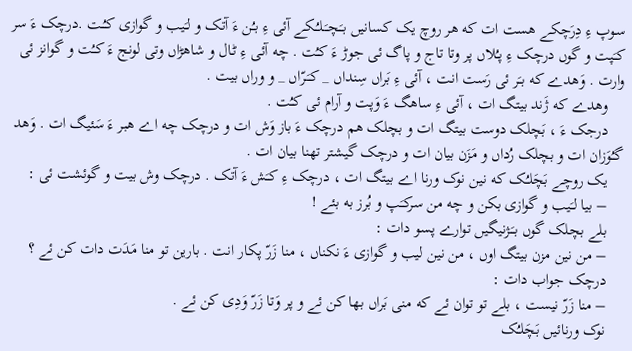سـوپ ءِ دِرَچکے هست ات که هر روچ یک کسانیں بـَـچـَـلـُـکے آئی ءِ بـُن ءَ آتک و لـَیب و گوازی کـُـت .درچک ءَ سر کـَپت و گوں درچک ءِ پـُلاں پر وتا تاج و پاگ ئی جوڑ ءَ کـُت . چه آئی ءِ ٹـال و شاهڑاں وتی لونج ءَ کـُت و گوانز ئی وارت . وَهدے که بـَر ئی رَست انت ، آئی ءِ بَراں سِنداں _ کـَـرّاں _ و وراں بیت .
    وهدے که ژَند بیتگ ات ، آئی ءِ ساهگ ءَ وَپت و آرام ئی کـُت .
    درجک ءَ ، بَچلک دوست بیتگ ات و بچلک هم درچک ءَ باز وَش ات و درچک چه اے هبر ءَ سَئیگ ات . وَهد گـُوَزان ات و بچلک رُداں و مَزَن بیان ات و درچک گیشتر تهنا بیان ات .
    یک روچے بَچَلـُک که نین نوک ورنا اے بیتگ ات ، درچک ءِ کـَش ءَ آتک . درچک وش بیت و گوئشت ئی :
    – بیا لـَیب و گوازی بکن و چه من سرکـَپ و بُرز به بئے !
    بلے بچلک گوں بـَـژنیگیں توارے پسو دات :
    – من نین مزن بیتگ اوں ، من نین لیب و گوازی ءَ نکناں ، منا زَرّ پکار انت . بارین تو منا مَدَت دات کن ئے ؟
    درچک جواب دات :
    – منا زَرّ نیست ، بلے تو توان ئے که منی بَراں بها کن ئے و پر وَتا زَرّ وَدِی کن ئے .
    نوک ورنائیں بَچَلـُک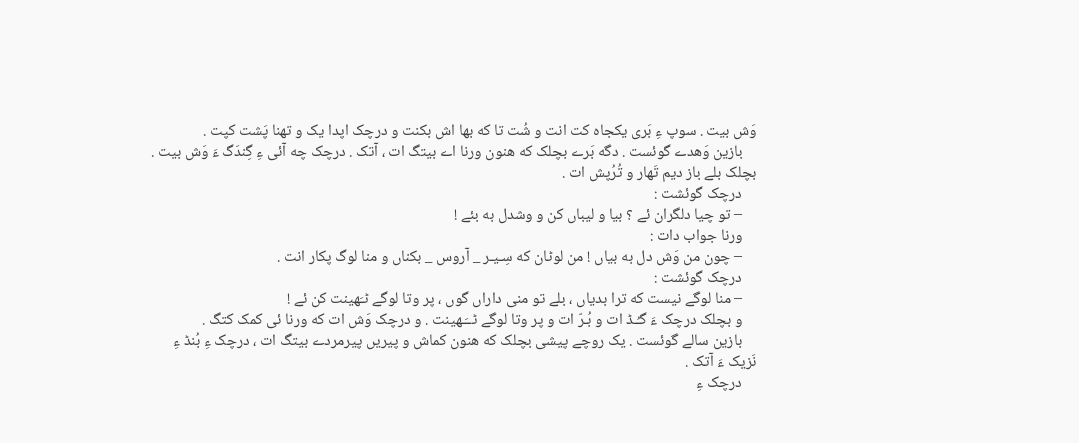وَش بیت . سوپ ءِ بَری یکجاه کت انت و شُت تا که بها اش بکنت و درچک اپدا یک و تهنا پَشت کپت .
    بازین وَهدے گوئست . دگه بَرے بچلک که هنون ورنا اے بیتگ ات ، آتک . درچک چه آئی ءِ گِندَگ ءَ وَش بیت . بچلک بلے باز دیم تَهار و تُرُپش ات .
    درچک گوئشت :
    – تو چیا دلگران ئے ؟ بیا و لیباں کن و وشدل به بئے !
    ورنا جواب دات :
    – چون من وَش دل به بیاں ! من لوٹان که سِـیـر _ آروس _ بکناں و منا لوگ پکار انت .
    درچک گوئشت :
    – منا لوگے نیست که ترا بدیاں ، بلے تو منی داراں گوں ، پر وتا لوگے ٹـَهینت کن ئے !
    و بچلک درچک ءَ گـُـڈ ات و بُـرّ ات و پر وتا لوگے ٹــَـهینت . و درچک وَش ات که ورنا ئی کمک کتگ .
    بازین سالے گوئست . یک روچے پیشی بچلک که هنون کماش و پیریں پیرمردے بیتگ ات ، درچک ءِ بُنڈ ءِ نَزیک ءَ آتک .
    درچک ءِ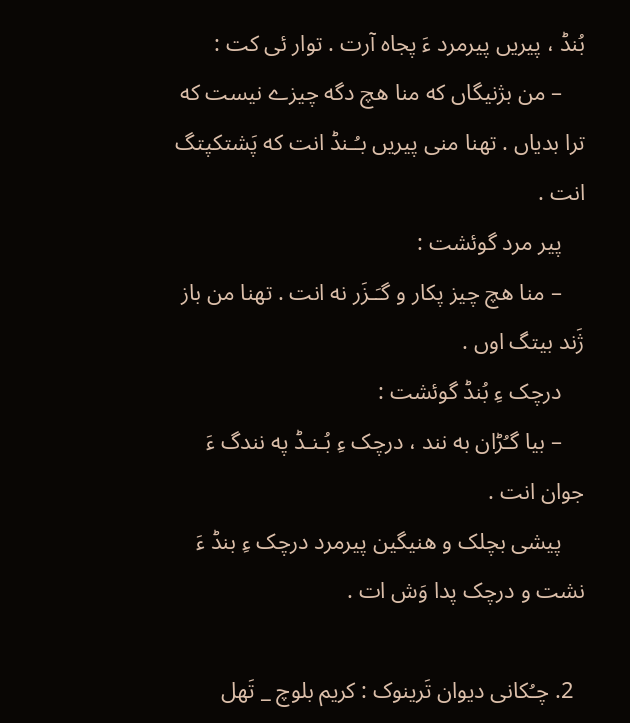بُنڈ ، پیریں پیرمرد ءَ پجاه آرت . توار ئی کت :
    – من بژنیگاں که منا هچ دگه چیزے نیست که ترا بدیاں . تهنا منی پیریں بـُـنڈ انت که پَشتکپتگ انت .
    پیر مرد گوئشت :
    – منا هچ چیز پکار و گـَـزَر نه انت . تهنا من باز ژَند بیتگ اوں .
    درچک ءِ بُنڈ گوئشت :
    – بیا گـُڑان به نند ، درچک ءِ بُـنـڈ په نندگ ءَ جوان انت .
    پیشی بچلک و هنیگین پیرمرد درچک ءِ بنڈ ءَ نشت و درچک پدا وَش ات .

  2. چـُکانی دیوان تَرینوک : کریم بلوچ _ تَهل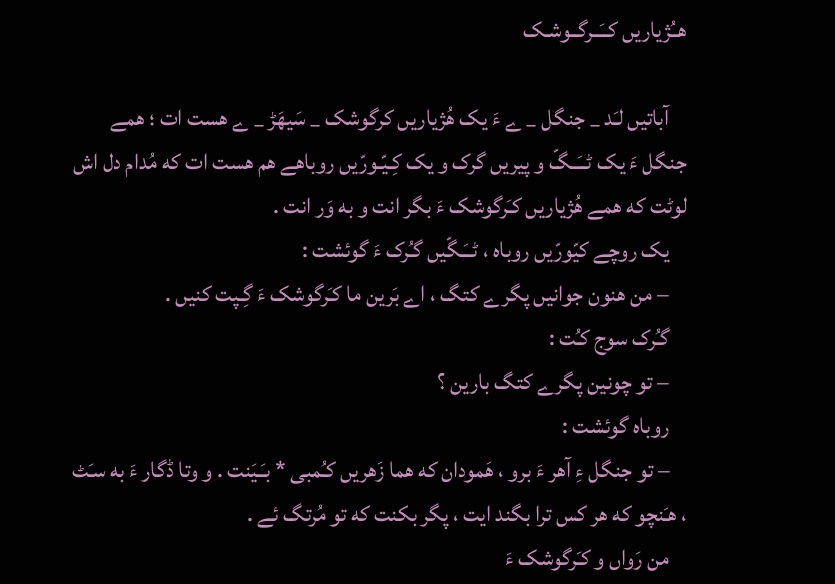هــُژیاریں کــَــرگــوشـک

    آباتیں لـَد _ جنگل _ ے ءَ یک هُژیاریں کرگوشک _ سَیهَڑ _ ے هست ات ؛ همے جنگل ءَ یک ٹــَــگّ و پیریں گرک و یک کِـیّـورّیں روباهے هم هست ات که مُدام دل اش لوٹت که همے هُژیاریں کـَرگوشک ءَ بگر انت و به وَر انت .
    یک روچے کیّورّیں روباه ، ٹــَـگّیں گـُرک ءَ گوئشت :
    – من هنون جوانیں پگرے کتگ ، اے بَرین ما کـَرگوشک ءَ گِـپت کنیں .
    گـُرک سوج کـُت :
    – تو چونین پگرے کتگ بارین ؟
    روباه گوئشت :
    – تو جنگل ءِ آهر ءَ برو ، هَمودان که هما زَهریں کـُمبی * بـَـیَنت . و وتا ڈگار ءَ به سـَٹ ، هـَنچو که هر کس ترا بگند ایت ، پگر بکنت که تو مُرتگ ئے .
    من رَواں و کـَرگوشک ءَ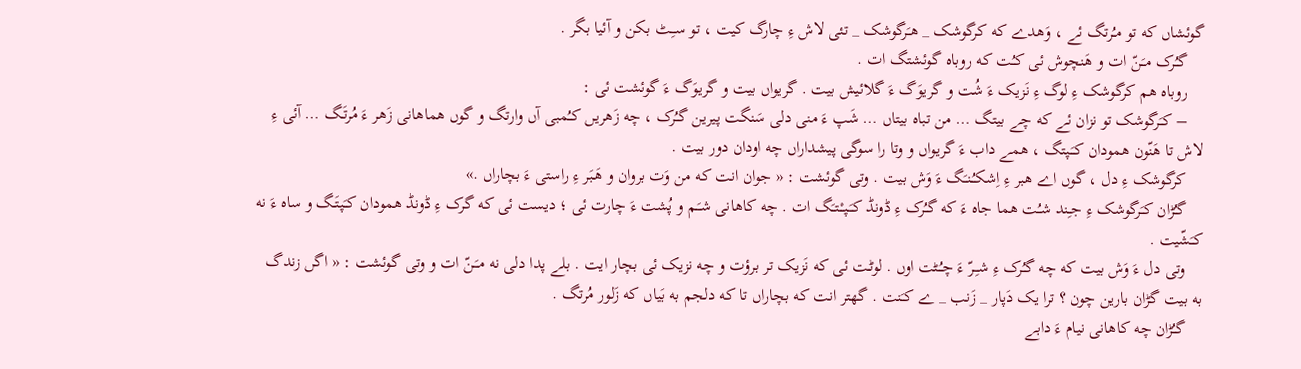گوئشاں که تو مـُرتگ ئے ، وَهدے که کرگوشک _ هـَرگوشک _ تئی لاش ءِ چارگ کیت ، تو سـِـٹ بکن و آئیا بگر .
    گـُرک مـَـنّ ات و هَنچوش ئی کـُت که روباه گوئشتگ ات .
    روباه هم کرگوشک ءِ لوگ ءِ نَزیک ءَ شُت و گریوَگ ءَ گلائیش بیت . گریواں بیت و گریوَگ ءَ گوئشت ئی :
    – کـَرگوشک تو نزان ئے که چے بیتگ … من تباه بیتاں … شَپ ءَ منی دلی سَنگت پیرین گـُرک ، چه زَهریں کـُمبی آں وارتگ و گوں هماهانی زَهر ءَ مُرتَـگ … آئی ءِ لاش تا هَنّون همودان کـَـپتگ ، همے داب ءَ گریواں و وتا را سوگی پیشداراں چه اودان دور بیت .
    کرگوشک ءِ دل ، گوں اے هبر ءِ اِشکـُـنـَگ ءَ وَش بیت . وتی گوئشت : « جوان انت که من وَت بروان و هَـبَر ءِ راستی ءَ بچاراں .»
    گـُڑان کـَرگوشک ءِ جـِند شـُت هما جاه ءَ که گـُرک ءِ ڈونڈ کـَـپـْـتـَگ ات . چه کاهانی شـَـم و پُشت ءَ چارت ئی ؛ دیست ئی که گرک ءِ ڈونڈ همودان کـَپتَـگ و ساه ءَ نه کـَشّیت .
    وتی دل ءَ وَش بیت که چه گـُرک ءِ شـِـرّ ءَ چـُـٹت اوں . لوٹـت ئی که نَزیک تر برؤت و چه نزیک ئی بچار ایت . بلے پدا دلی نه مـَـنّ ات و وتی گوئشت : « اگں زندگ به بیت گڑان بارین چون ؟ ترا یک دَپار _ زَنب _ ے کـَنت . گهتر انت که بچاراں تا که دلجم به بَیاں که زَلور مُرتگ .
    گـُڑان چه کاهانی نیام ءَ دابے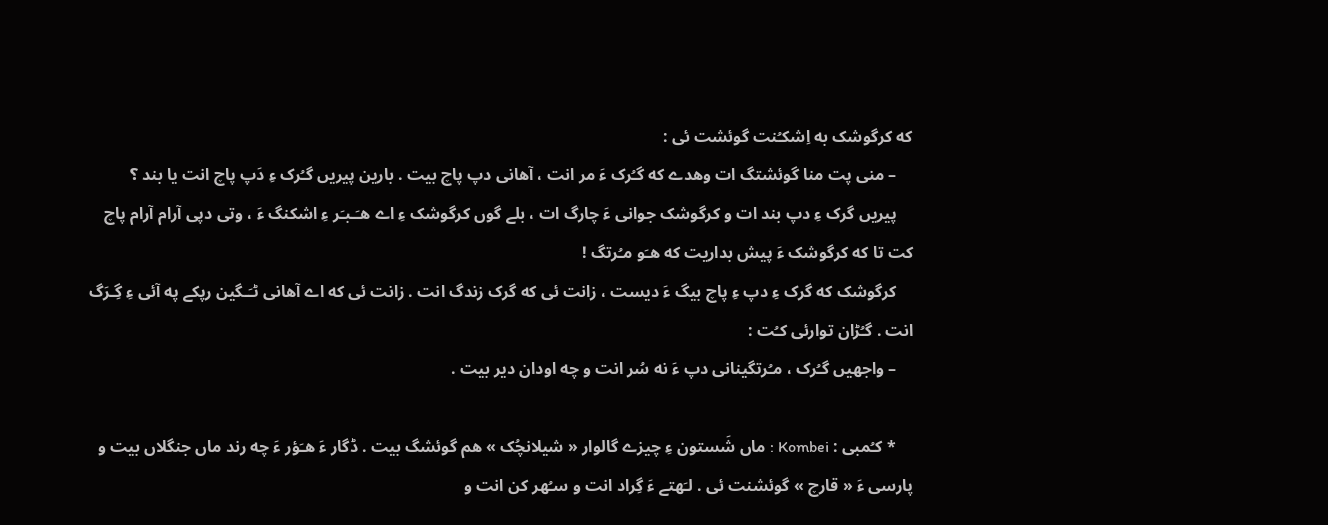که کرگوشک به اِشکـُنت گوئشت ئی :
    – منی پت منا گوئشتگ ات وهدے که گـُرک ءَ مر انت ، آهانی دپ پاچ بیت . بارین پیریں گـُرک ءِ دَپ پاچ انت یا بند ؟
    پیریں گرک ءِ دپ بند ات و کرگوشک جوانی ءَ چارگ ات ، بلے گوں کرگوشک ءِ اے هـَـبـَر ءِ اشکنگ ءَ ، وتی دپی آرام آرام پاچ کت تا که کرگوشک ءَ پیش بداریت که هـَو مـُرتگ !
    کرگوشک که گرک ءِ دپ ءِ پاچ بیگ ءَ دیست ، زانت ئی که گرک زندگ انت . زانت ئی که اے آهانی ٹـَـگین رپکے په آئی ءِ گِـرَگ انت . گـُڑان توارئی کـُت :
    – واجهیں گـُرک ، مـُرتگینانی دپ ءَ نه سُر انت و چه اودان دیر بیت .

    * کـُمبی : Kombei : ماں شَستون ءِ چیزے گالوار « شیلانچُک » هم گوئشگ بیت . ڈگار ءَ هـَؤر ءَ چه رند ماں جنگلاں بیت و پارسی ءَ « قارچ » گوئشنت ئی . لـَهتے ءَ گِراد انت و سـُهر کن انت و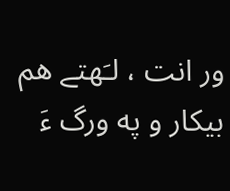ور انت ، لـَهتے هم بیکار و په ورگ ءَ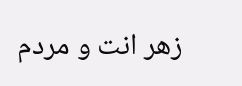زهر انت و مردم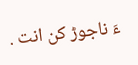ءَ ناجوڑ کن انت .